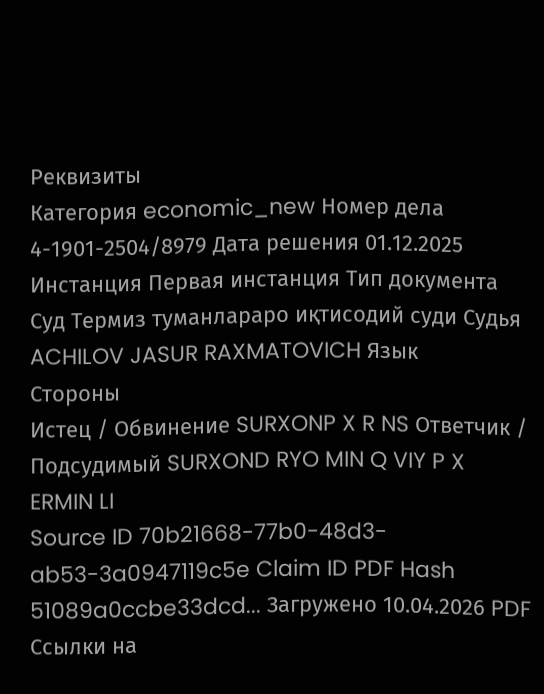Реквизиты
Категория economic_new Номер дела 4-1901-2504/8979 Дата решения 01.12.2025 Инстанция Первая инстанция Тип документа Суд Термиз туманлараро иқтисодий суди Судья ACHILOV JASUR RAXMATOVICH Язык
Стороны
Истец / Обвинение SURXONP X R NS Ответчик / Подсудимый SURXOND RYO MIN Q VIY P X ERMIN LI
Source ID 70b21668-77b0-48d3-ab53-3a0947119c5e Claim ID PDF Hash 51089a0ccbe33dcd... Загружено 10.04.2026 PDF
Ссылки на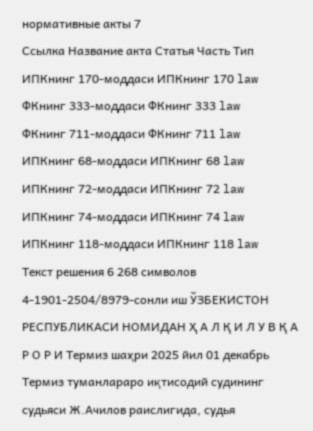нормативные акты 7
Ссылка Название акта Статья Часть Тип
ИПКнинг 170-моддаси ИПКнинг 170 law
ФКнинг 333-моддаси ФКнинг 333 law
ФКнинг 711-моддаси ФКнинг 711 law
ИПКнинг 68-моддаси ИПКнинг 68 law
ИПКнинг 72-моддаси ИПКнинг 72 law
ИПКнинг 74-моддаси ИПКнинг 74 law
ИПКнинг 118-моддаси ИПКнинг 118 law
Текст решения 6 268 символов
4-1901-2504/8979-сонли иш ЎЗБЕКИСТОН РЕСПУБЛИКАСИ НОМИДАН Ҳ А Л Қ И Л У В Қ А Р О Р И Термиз шаҳри 2025 йил 01 декабрь Термиз туманлараро иқтисодий судининг судьяси Ж.Ачилов раислигида, судья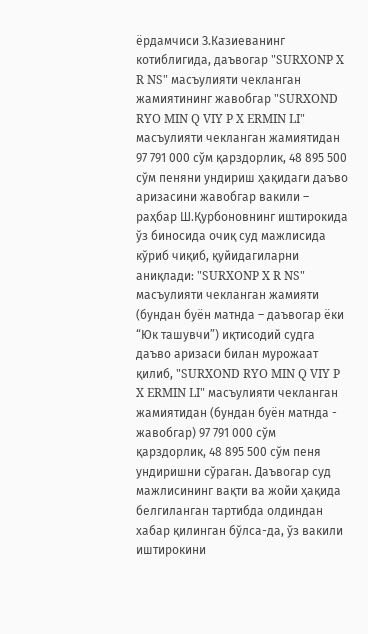ёрдамчиси З.Казиеванинг котиблигида, даъвогар "SURXONP X R NS" масъулияти чекланган жамиятининг жавобгар "SURXOND RYO MIN Q VIY P X ERMIN LI" масъулияти чекланган жамиятидан 97 791 000 сўм қарздорлик, 48 895 500 сўм пеняни ундириш ҳақидаги даъво аризасини жавобгар вакили – раҳбар Ш.Қурбоновнинг иштирокида ўз биносида очиқ суд мажлисида кўриб чиқиб, қуйидагиларни аниқлади: "SURXONP X R NS" масъулияти чекланган жамияти (бундан буён матнда – даъвогар ёки “Юк ташувчи”) иқтисодий судга даъво аризаси билан мурожаат қилиб, "SURXOND RYO MIN Q VIY P X ERMIN LI" масъулияти чекланган жамиятидан (бундан буён матнда - жавобгар) 97 791 000 сўм қарздорлик, 48 895 500 сўм пеня ундиришни сўраган. Даъвогар суд мажлисининг вақти ва жойи ҳақида белгиланган тартибда олдиндан хабар қилинган бўлса-да, ўз вакили иштирокини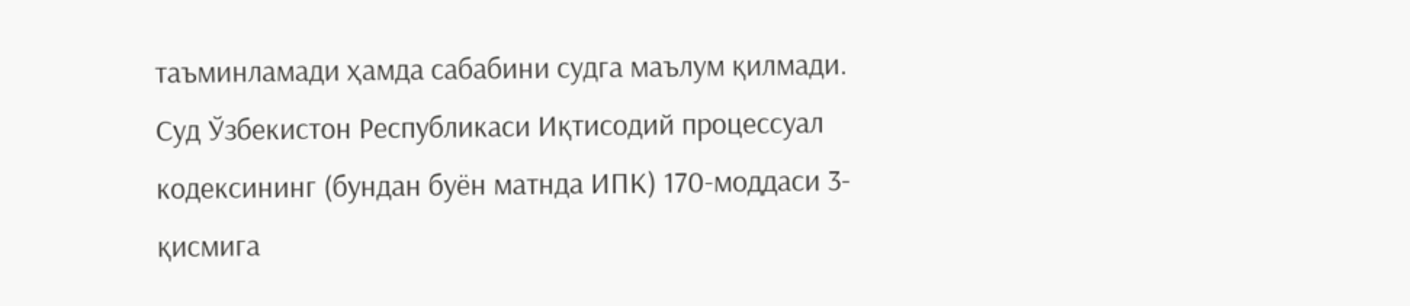таъминламади ҳамда сабабини судга маълум қилмади. Суд Ўзбекистон Республикаси Иқтисодий процессуал кодексининг (бундан буён матнда ИПК) 170-моддаси 3-қисмига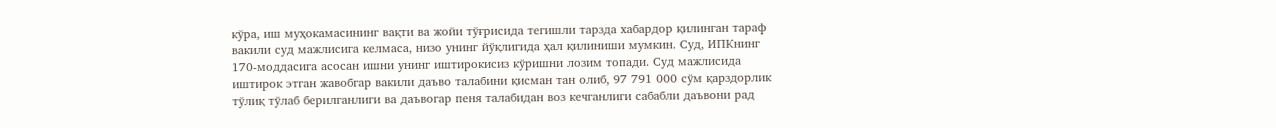кўра, иш муҳокамасининг вақти ва жойи тўғрисида тегишли тарзда хабардор қилинган тараф вакили суд мажлисига келмаса, низо унинг йўқлигида ҳал қилиниши мумкин. Суд, ИПКнинг 170-моддасига асосан ишни унинг иштирокисиз кўришни лозим топади. Суд мажлисида иштирок этган жавобгар вакили даъво талабини қисман тан олиб, 97 791 000 сўм қарздорлик тўлиқ тўлаб берилганлиги ва даъвогар пеня талабидан воз кечганлиги сабабли даъвони рад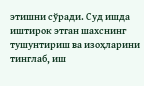этишни сўради. Суд ишда иштирок этган шахснинг тушунтириш ва изоҳларини тинглаб, иш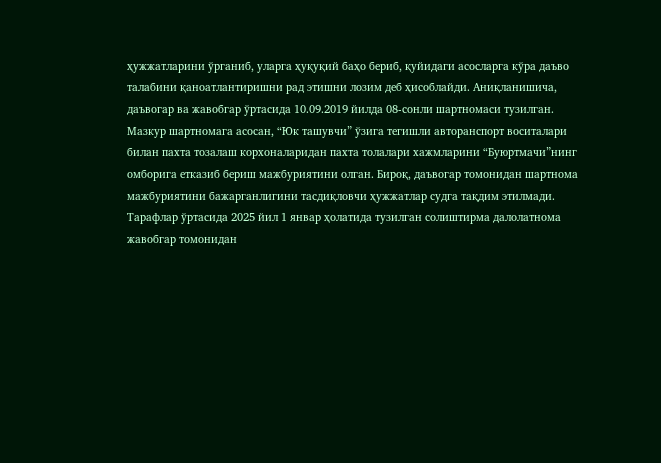ҳужжатларини ўрганиб, уларга ҳуқуқий баҳо бериб, қуйидаги асосларга кўра даъво талабини қаноатлантиришни рад этишни лозим деб ҳисоблайди. Аниқланишича, даъвогар ва жавобгар ўртасида 10.09.2019 йилда 08-сонли шартномаси тузилган. Мазкур шартномага асосан, “Юк ташувчи” ўзига тегишли авторанспорт воситалари билан пахта тозалаш корхоналаридан пахта толалари хажмларини “Буюртмачи”нинг омборига етказиб бериш мажбуриятини олган. Бироқ, даъвогар томонидан шартнома мажбуриятини бажарганлигини тасдиқловчи ҳужжатлар судга тақдим этилмади. Тарафлар ўртасида 2025 йил 1 январ ҳолатида тузилган солиштирма далолатнома жавобгар томонидан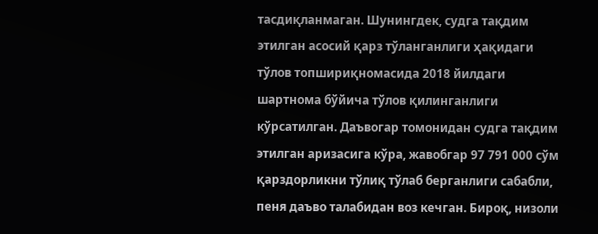тасдиқланмаган. Шунингдек, судга тақдим этилган асосий қарз тўланганлиги ҳақидаги тўлов топшириқномасида 2018 йилдаги шартнома бўйича тўлов қилинганлиги кўрсатилган. Даъвогар томонидан судга тақдим этилган аризасига кўра, жавобгар 97 791 000 сўм қарздорликни тўлиқ тўлаб берганлиги сабабли, пеня даъво талабидан воз кечган. Бироқ, низоли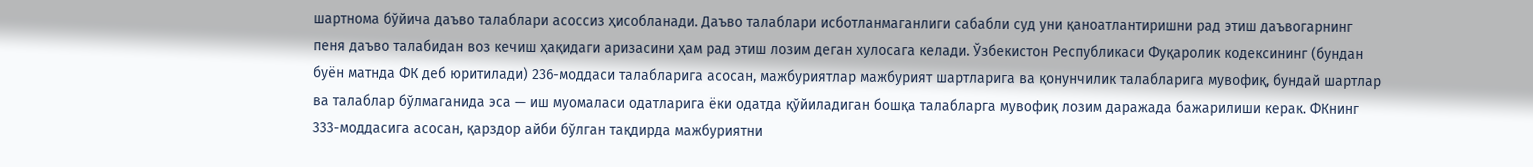шартнома бўйича даъво талаблари асоссиз ҳисобланади. Даъво талаблари исботланмаганлиги сабабли суд уни қаноатлантиришни рад этиш даъвогарнинг пеня даъво талабидан воз кечиш ҳақидаги аризасини ҳам рад этиш лозим деган хулосага келади. Ўзбекистон Республикаси Фуқаролик кодексининг (бундан буён матнда ФК деб юритилади) 236-моддаси талабларига асосан, мажбуриятлар мажбурият шартларига ва қонунчилик талабларига мувофиқ, бундай шартлар ва талаблар бўлмаганида эса — иш муомаласи одатларига ёки одатда қўйиладиган бошқа талабларга мувофиқ лозим даражада бажарилиши керак. ФКнинг 333-моддасига асосан, қарздор айби бўлган тақдирда мажбуриятни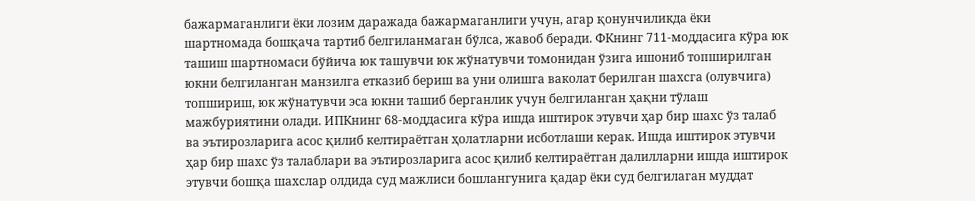бажармаганлиги ёки лозим даражада бажармаганлиги учун, агар қонунчиликда ёки шартномада бошқача тартиб белгиланмаган бўлса, жавоб беради. ФКнинг 711-моддасига кўра юк ташиш шартномаси бўйича юк ташувчи юк жўнатувчи томонидан ўзига ишониб топширилган юкни белгиланган манзилга етказиб бериш ва уни олишга ваколат берилган шахсга (олувчига) топшириш, юк жўнатувчи эса юкни ташиб берганлик учун белгиланган ҳақни тўлаш мажбуриятини олади. ИПКнинг 68-моддасига кўра ишда иштирок этувчи ҳар бир шахс ўз талаб ва эътирозларига асос қилиб келтираётган ҳолатларни исботлаши керак. Ишда иштирок этувчи ҳар бир шахс ўз талаблари ва эътирозларига асос қилиб келтираётган далилларни ишда иштирок этувчи бошқа шахслар олдида суд мажлиси бошлангунига қадар ёки суд белгилаган муддат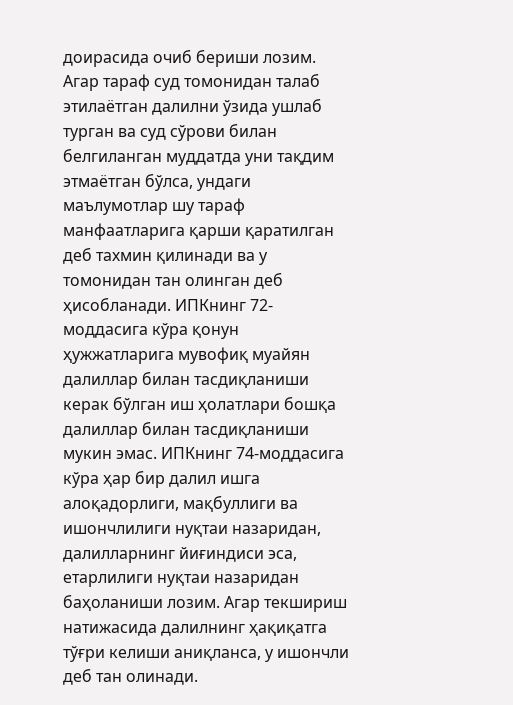доирасида очиб бериши лозим. Агар тараф суд томонидан талаб этилаётган далилни ўзида ушлаб турган ва суд сўрови билан белгиланган муддатда уни тақдим этмаётган бўлса, ундаги маълумотлар шу тараф манфаатларига қарши қаратилган деб тахмин қилинади ва у томонидан тан олинган деб ҳисобланади. ИПКнинг 72-моддасига кўра қонун ҳужжатларига мувофиқ муайян далиллар билан тасдиқланиши керак бўлган иш ҳолатлари бошқа далиллар билан тасдиқланиши мукин эмас. ИПКнинг 74-моддасига кўра ҳар бир далил ишга алоқадорлиги, мақбуллиги ва ишончлилиги нуқтаи назаридан, далилларнинг йиғиндиси эса, етарлилиги нуқтаи назаридан баҳоланиши лозим. Агар текшириш натижасида далилнинг ҳақиқатга тўғри келиши аниқланса, у ишончли деб тан олинади.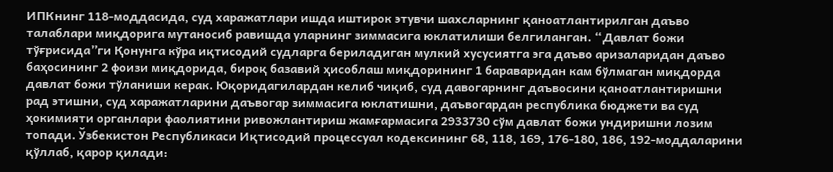ИПКнинг 118-моддасида, суд харажатлари ишда иштирок этувчи шахсларнинг қаноатлантирилган даъво талаблари миқдорига мутаносиб равишда уларнинг зиммасига юклатилиши белгиланган. “Давлат божи тўғрисида”ги Қонунга кўра иқтисодий судларга бериладиган мулкий хусусиятга эга даъво аризаларидан даъво баҳосининг 2 фоизи миқдорида, бироқ базавий ҳисоблаш миқдорининг 1 бараваридан кам бўлмаган миқдорда давлат божи тўланиши керак. Юқоридагилардан келиб чиқиб, суд давогарнинг даъвосини қаноатлантиришни рад этишни, суд харажатларини даъвогар зиммасига юклатишни, даъвогардан республика бюджети ва суд ҳокимияти органлари фаолиятини ривожлантириш жамғармасига 2933730 сўм давлат божи ундиришни лозим топади. Ўзбекистон Республикаси Иқтисодий процессуал кодексининг 68, 118, 169, 176-180, 186, 192-моддаларини қўллаб, қарор қилади: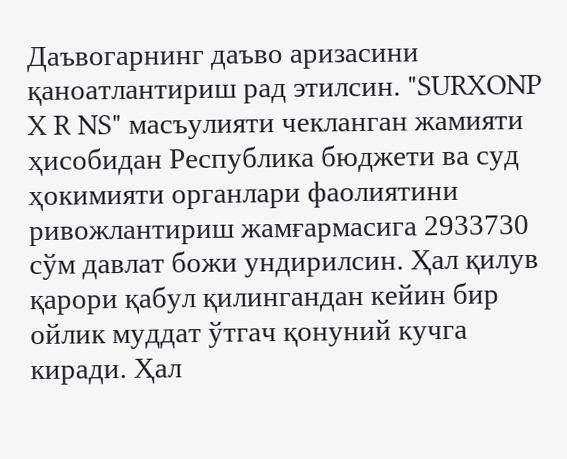Даъвогарнинг даъво аризасини қаноатлантириш рад этилсин. "SURXONP X R NS" масъулияти чекланган жамияти ҳисобидан Республика бюджети ва суд ҳокимияти органлари фаолиятини ривожлантириш жамғармасига 2933730 сўм давлат божи ундирилсин. Ҳал қилув қарори қабул қилингандан кейин бир ойлик муддат ўтгач қонуний кучга киради. Ҳал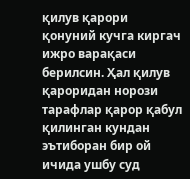қилув қарори қонуний кучга киргач ижро варақаси берилсин. Ҳал қилув қароридан норози тарафлар қарор қабул қилинган кундан эътиборан бир ой ичида ушбу суд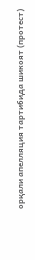орқали апелляция тартибида шикоят (протест)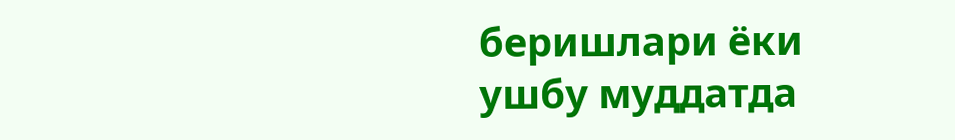беришлари ёки ушбу муддатда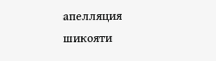апелляция шикояти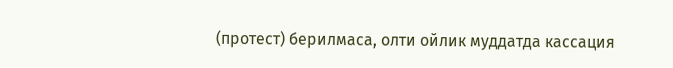(протест) берилмаса, олти ойлик муддатда кассация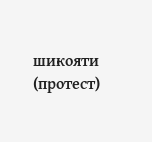шикояти (протест)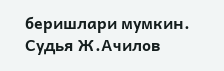беришлари мумкин. Судья Ж.Ачилов